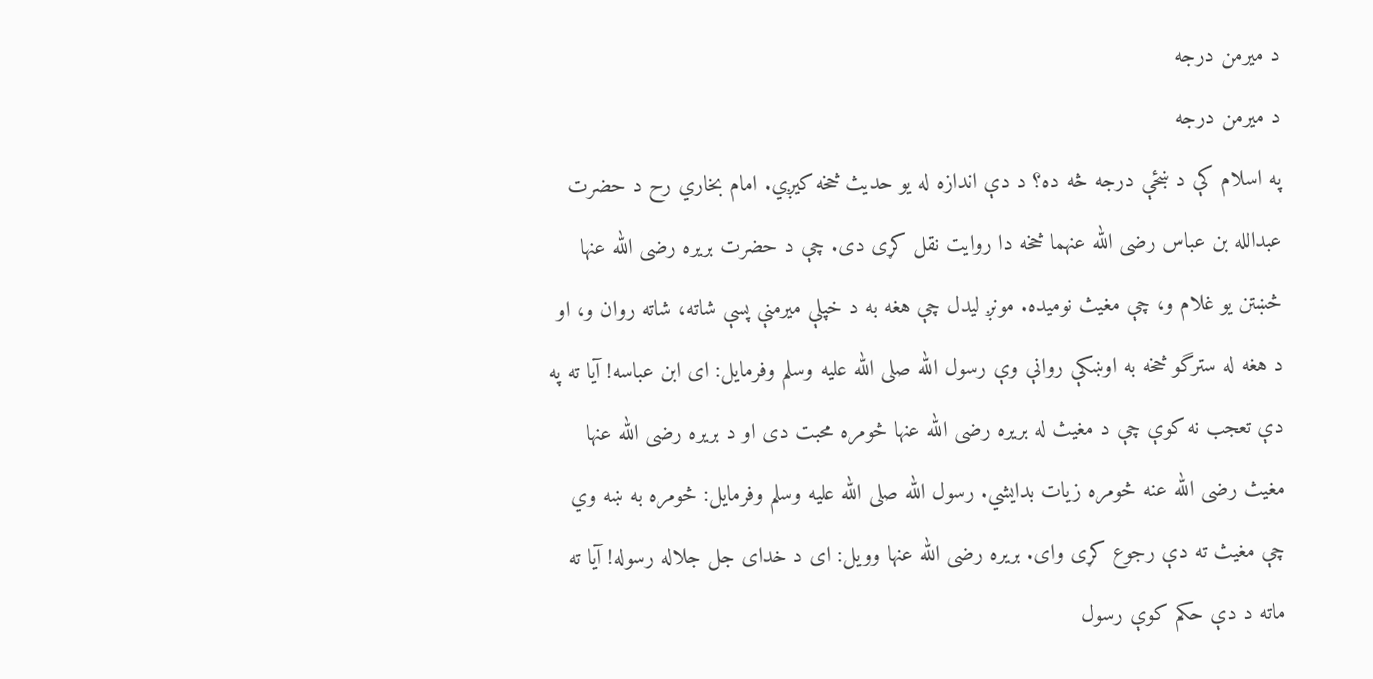د ميرمن درجه
د ميرمن درجه
په اسلام کې د ښځې درجه څه ده؟ د دې اندازه له يو حديث څخه کيږي. امام بخاري رح د حضرت عبدالله بن عباس رضى الله عنهما څخه دا روايت نقل کړى دى. چې د حضرت بريره رضى الله عنها څښتن يو غلام و، چې مغيث نوميده. مونږ ليدل چې هغه به د خپلې ميرمنې پسې شاته، شاته روان و، او د هغه له سترگو څخه به اوښکې روانې وې رسول الله صلى الله عليه وسلم وفرمايل: اى ابن عباسه! آيا ته په دې تعجب نه کوې چې د مغيث له بريره رضى الله عنها څومره محبت دى او د بريره رضى الله عنها مغيث رضى الله عنه څومره زيات بدايشي. رسول الله صلى الله عليه وسلم وفرمايل: څومره به ښه وي چې مغيث ته دې رجوع کړى واى. بريره رضى الله عنها وويل: اى د خداى جل جلاله رسوله! آيا ته ماته د دې حکم کوې رسول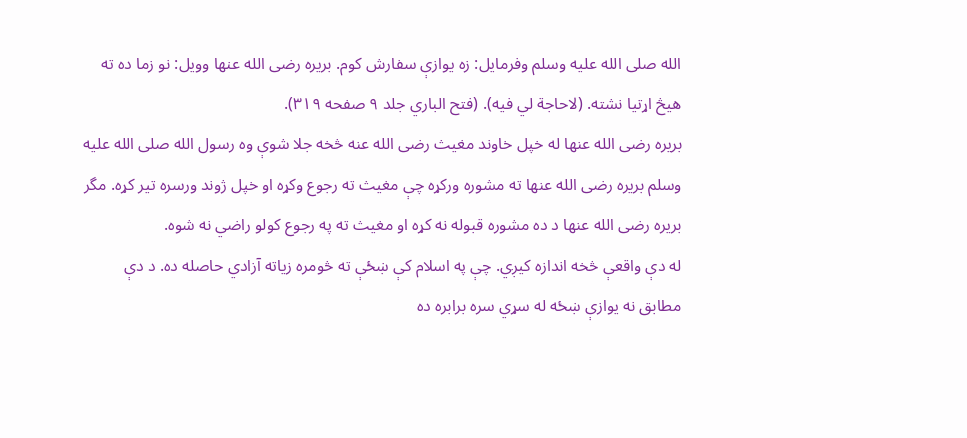الله صلى الله عليه وسلم وفرمايل: زه يوازې سفارش کوم. بريره رضى الله عنها وويل: نو زما ده ته هيڅ اړتيا نشته. (لاحاجة لي فيه). (فتح الباري جلد ٩ صفحه ٣١٩).
بريره رضى الله عنها له خپل خاوند مغيث رضى الله عنه څخه جلا شوې وه رسول الله صلى الله عليه وسلم بريره رضى الله عنها ته مشوره ورکړه چې مغيث ته رجوع وکړه او خپل ژوند ورسره تير کړه. مگر بريره رضى الله عنها د ده مشوره قبوله نه کړه او مغيث ته په رجوع کولو راضي نه شوه.
له دې واقعې څخه اندازه کيږي. چې په اسلام کې ښځې ته څومره زياته آزادي حاصله ده. د دې مطابق نه يوازې ښځه له سړي سره برابره ده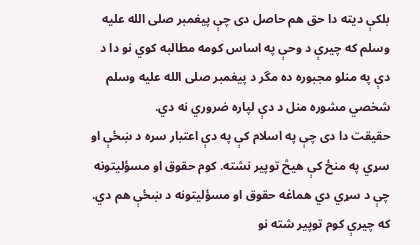بلکې ديته دا حق هم حاصل دى چې پيغمبر صلى الله عليه وسلم که چيرې د وحې په اساس کومه مطالبه کوي نو دا د دې په منلو مجبوره ده مگر د پيغمبر صلى الله عليه وسلم شخصي مشوره منل د دې لپاره ضروري نه دي.
حقيقت دا دى چې په اسلام کې په دې اعتبار سره د ښځې او سړي په منځ کې هيڅ توپير نشته. کوم حقوق او مسؤليتونه چې د سړي دي هماغه حقوق او مسؤليتونه د ښځې هم دي. که چيرې کوم توپير شته نو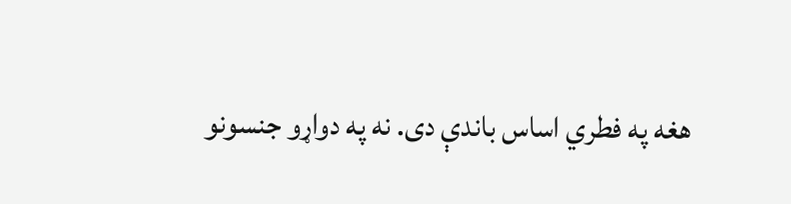هغه په فطري اساس باندې دى. نه په دواړو جنسونو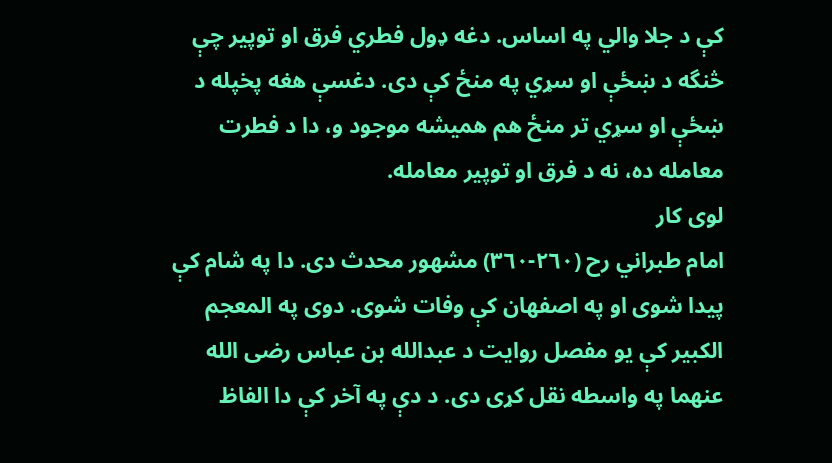کې د جلا والي په اساس. دغه ډول فطري فرق او توپير چې څنگه د ښځې او سړي په منځ کې دى. دغسې هغه پخپله د ښځې او سړي تر منځ هم هميشه موجود و، دا د فطرت معامله ده، نه د فرق او توپير معامله.
لوى کار
امام طبراني رح (٢٦٠-٣٦٠) مشهور محدث دى. دا په شام کې پيدا شوى او په اصفهان کې وفات شوى. دوى په المعجم الکبير کې يو مفصل روايت د عبدالله بن عباس رضى الله عنهما په واسطه نقل کړى دى. د دې په آخر کې دا الفاظ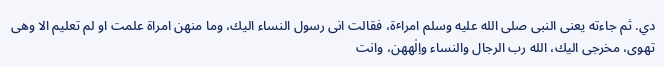دي. ثم جاءته يعنى النبى صلى الله عليه وسلم امراٴة، فقالت انى رسول النساء اليك، وما منهن امراة علمت او لم تعليم الا وهى تهوى، مخرجى اليك، الله رب الرجال والنساء واِلٰههن، وانت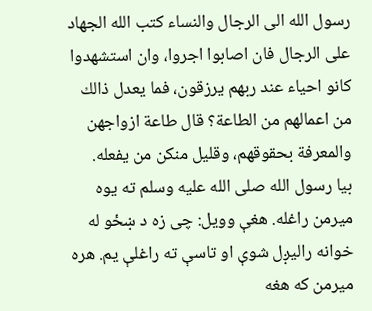رسول الله الى الرجال والنساء کتب الله الجهاد على الرجال فان اصابوا اجروا، وان استشهدوا کانو احياء عند ربهم يرزقون، فما يعدل ذالك من اعمالهم من الطاعة؟ قال طاعة ازواجهن والمعرفة بحقوقهم، وقليل منکن من يفعله.
بيا رسول الله صلى الله عليه وسلم ته يوه ميرمن راغله. هغې وويل: چى زه د ښځو له خوانه راليږل شوې او تاسې ته راغلې يم. هره ميرمن که هغه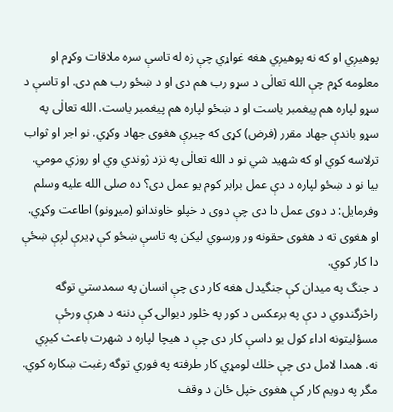پوهيږي او که نه پوهيږي هغه غواړي چې زه له تاسې سره ملاقات وکړم او معلومه کړم چې الله تعالٰى د سړو رب هم دى او د ښځو رب هم دى. او تاسې د سړو لپاره هم پيغمبر ياست او د ښځو لپاره هم پيغمبر ياست. الله تعالٰى په سړو باندې جهاد مقرر (فرض) کړى که چيرې هغوى جهاد وکړي. نو اجر او ثواب ترلاسه کوي او که شهيد شي نو د الله تعالٰى په نزد ژوندي وي او روزي مومي. بيا نو د ښځو لپاره د دې عمل برابر کوم يو عمل دى؟ ده صلى الله عليه وسلم وفرمايل: د دوى عمل دا دى چې دوى د خپلو خاوندانو (ميړونو) اطاعت وکړي. او هغوى ته د هغوى حقونه ور ورسوي ليکن په تاسې ښځو کې ډيرې لږې ښځې دا کار کوي.
د جنگ په ميدان کې جنگيدل هغه کار دى چې انسان په سمدستي توگه راڅرگندوي د دې په برعکس د کور په څلور ديوالۍ کې دننه د هرې ورځې مسؤليتونه اداء کول يو داسې کار دى چې د هيچا لپاره د شهرت باعث کيږي نه. همدا لامل دى چې خلك لومړي کار طرفته په فوري توگه رغبت ښکاره کوي. مگر په دويم کار کې هغوى خپل ځان د وقف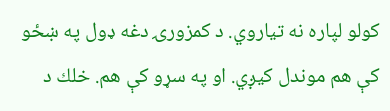کولو لپاره نه تياروي. د کمزورۍ دغه ډول په ښځو کې هم موندل کيږي. او په سړو کې هم. خلك د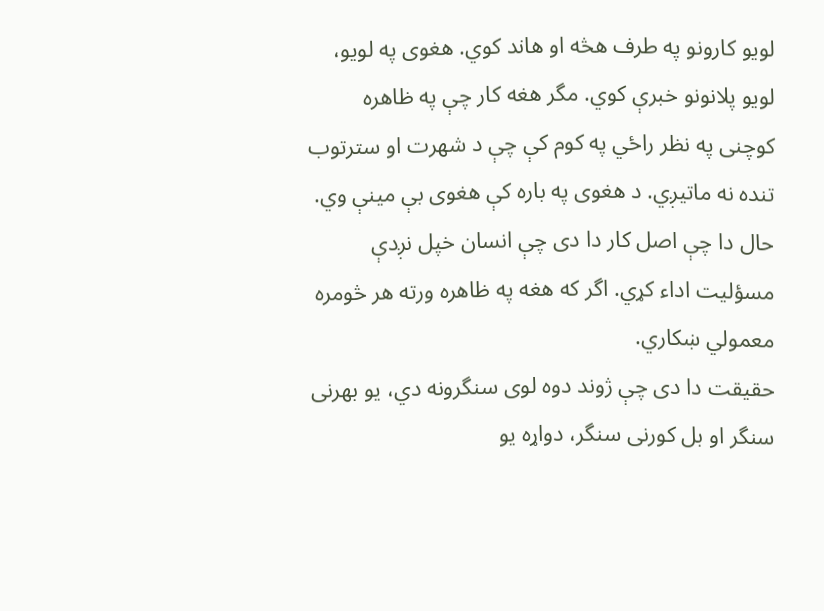لويو کارونو په طرف هڅه او هاند کوي. هغوى په لويو، لويو پلانونو خبرې کوي. مگر هغه کار چې په ظاهره کوچنى په نظر راځي په کوم کې چې د شهرت او سترتوب تنده نه ماتيږي. د هغوى په باره کې هغوى بې مينې وي. حال دا چې اصل کار دا دى چې انسان خپل نږدې مسؤليت اداء کړي. اگر که هغه په ظاهره ورته هر څومره معمولي ښکاري.
حقيقت دا دى چې ژوند دوه لوى سنگرونه دي، يو بهرنى سنگر او بل کورنى سنگر، دواړه يو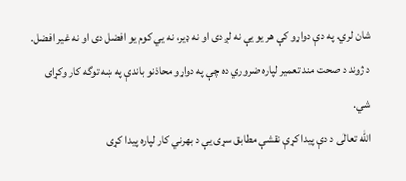شان لري. په دې دواړو کې هر يو يې نه لږ دى او نه ډير، نه يي کوم يو افضل دى او نه غير افضل. د ژوند د صحت مند تعمير لپاره ضروري ده چې په دواړو محاذنو باندې په ښه توگه کار وکړاى شي.
الله تعالٰى د دې پيدا کړې نقشې مطابق سړى يې د بهرني کار لپاره پيدا کړى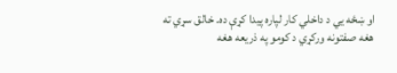او ښځه يي د داخلي کار لپاره پيدا کړې ده. خالق سړي ته هغه صفتونه ورکړي د کومو په ذريعه هغه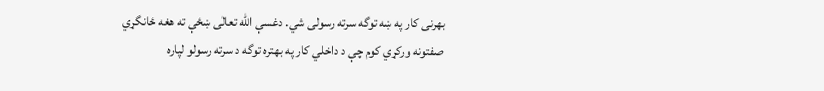بهرنى کار په ښه توگه سرته رسولى شي. دغسې الله تعالٰى ښځې ته هغه ځانگړي صفتونه ورکړي کوم چې د داخلي کار په بهتره توگه د سرته رسولو لپاره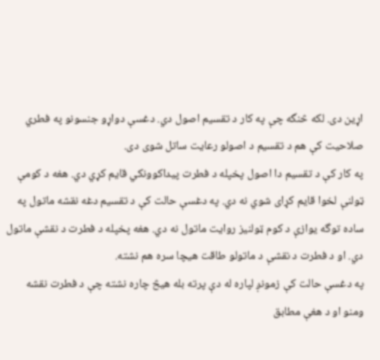اړين دى. لکه څنگه چې په کار د تقسيم اصول دي. دغسې دواړو جنسونو په فطري صلاحيت کې هم د تقسيم د اصولو رعايت ساتل شوى دى.
په کار کې د تقسيم دا اصول پخپله د فطرت پيداکوونکي قايم کړي دي. هغه د کومې ټولنې لخوا قايم کړاى شوي نه دي. په دغسې حالت کې د تقسيم دغه نقشه ماتول په ساده توگه يوازې د کوم ټولنيز روايت ماتول نه دي. هغه پخپله د فطرت د نقشې ماتول دي. او د فطرت د نقشې د ماتولو طاقت هيچا سره هم نشته.
په دغسې حالت کې زمونږ لپاره له دې پرته بله هيڅ چاره نشته چې د فطرت نقشه ومنو او د هغې مطابق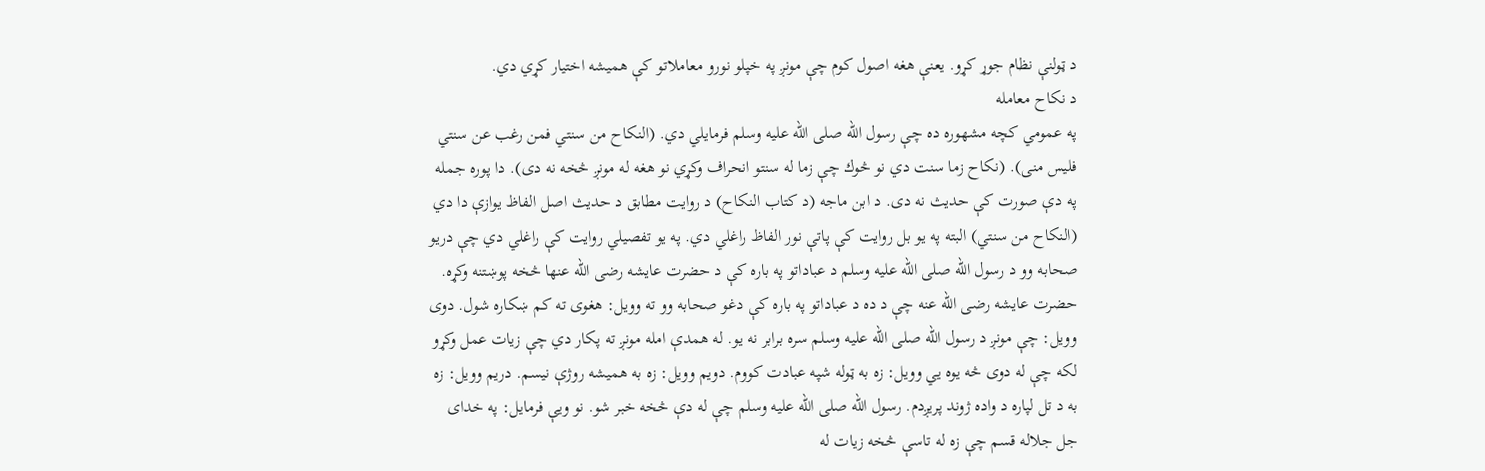د ټولنې نظام جوړ کړو. يعنې هغه اصول کوم چې مونږ په خپلو نورو معاملاتو کې هميشه اختيار کړي دي.
د نکاح معامله
په عمومي کچه مشهوره ده چې رسول الله صلى الله عليه وسلم فرمايلي دي. (النکاح من سنتي فمن رغب عن سنتي فليس منى). (نکاح زما سنت دي نو څوك چې زما له سنتو انحراف وکړي نو هغه له مونږ څخه نه دى). دا پوره جمله په دې صورت کې حديث نه دى. د ابن ماجه (د کتاب النکاح) د روايت مطابق د حديث اصل الفاظ يوازې دا دي (النکاح من سنتي) البته په يو بل روايت کې پاتې نور الفاظ راغلي دي. په يو تفصيلي روايت کې راغلي دي چې دريو صحابه وو د رسول الله صلى الله عليه وسلم د عباداتو په باره کې د حضرت عايشه رضى الله عنها څخه پوښتنه وکړه. حضرت عايشه رضى الله عنه چې د ده د عباداتو په باره کې دغو صحابه وو ته وويل: هغوى ته کم ښکاره شول. دوى وويل: چې مونږ د رسول الله صلى الله عليه وسلم سره برابر نه يو. له همدې امله مونږ ته پکار دي چې زيات عمل وکړو لکه چې له دوى څه يوه يي وويل: زه به ټوله شپه عبادت کووم. دويم وويل: زه به هميشه روژې نيسم. دريم وويل: زه به د تل لپاره د واده ژوند پريږدم. رسول الله صلى الله عليه وسلم چې له دې څخه خبر شو. نو ويې فرمايل: په خداى جل جلاله قسم چې زه له تاسې څخه زيات له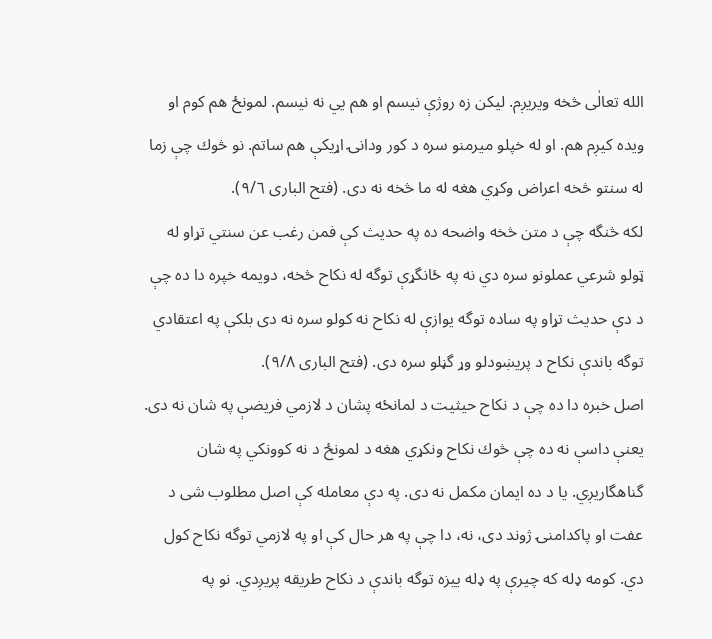الله تعالٰى څخه ويريږم. ليکن زه روژې نيسم او هم يي نه نيسم. لمونځ هم کوم او ويده کيږم هم. او له خپلو ميرمنو سره د کور ودانۍ اړيکې هم ساتم. نو څوك چې زما له سنتو څخه اعراض وکړي هغه له ما څخه نه دى. (فتح البارى ٩/٦).
لکه څنگه چې د متن څخه واضحه ده په حديث کې فمن رغب عن سنتي تړاو له ټولو شرعي عملونو سره دي نه په ځانگړې توگه له نکاح څخه، دويمه خپره دا ده چې د دې حديث تړاو په ساده توگه يوازې له نکاح نه کولو سره نه دى بلکې په اعتقادي توگه باندې نکاح د پريښودلو وړ گڼلو سره دى. (فتح البارى ٩/٨).
اصل خبره دا ده چې د نکاح حيثيت د لمانځه پشان د لازمي فريضې په شان نه دى. يعنې داسې نه ده چې څوك نکاح ونکړي هغه د لمونځ د نه کوونکي په شان گناهگاريږي. يا د ده ايمان مکمل نه دى. په دې معامله کې اصل مطلوب شى د عفت او پاکدامنۍ ژوند دى، نه، دا چې په هر حال کې او په لازمي توگه نکاح کول دي. کومه ډله که چيرې په ډله ييزه توگه باندې د نکاح طريقه پريږدي. نو په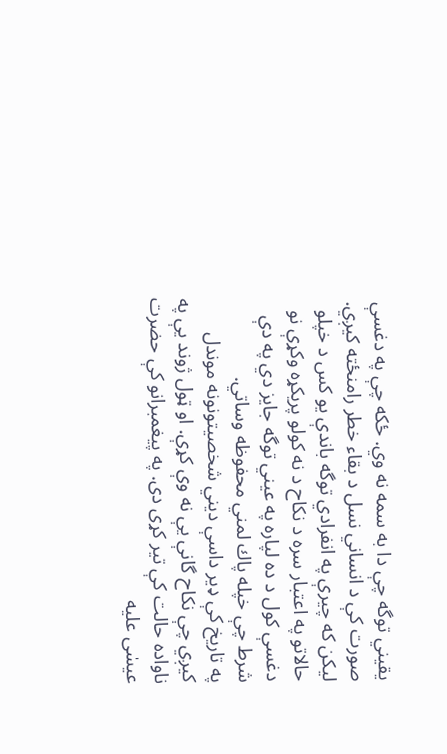يقيني توگه چې دا به سمه نه وي. ځکه چې په دغسې صورت کې د انساني نسل د بقاء خطر رامنځته کيږي. ليکن که چيرې په انفرادي توگه باندې يو کس د خپلو حالاتو په اعتبار سره د نکاح د نه کولو پريکړه وکړې نو دغسې کول د ده لپاره په عيني توگه جايز دي په دې شرط چې خپله پاك لمني محفوظه وساتي.
په تاريخ کې ډير داسې ديني شخصيتونونه موندل کيږي چې نکاح گانې يې نه وې کړې. او ټول ژوند يې په ناواده حالت کې تير کړى دى. په پيغمبرانو کې حضرت عيسٰى عليه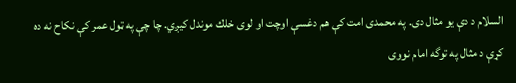السلام د دې يو مثال دى. په محمدى امت کې هم دغسې اوچت او لوى خلك موندل کيږي. چا چې په ټول عمر کې نکاح نه ده کړې د مثال په توگه امام نووى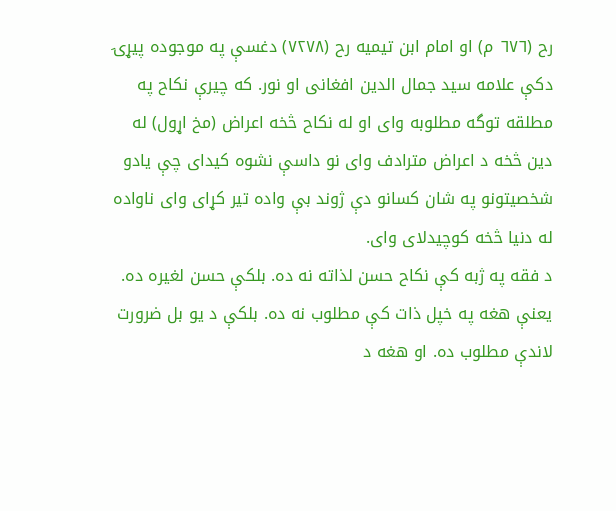رح (٦٧٦ م) او امام ابن تيميه رح (٧٢٧٨) دغسې په موجوده پيړۍ دکې علامه سيد جمال الدين افغانى او نور. که چيرې نکاح په مطلقه توگه مطلوبه واى او له نکاح څخه اعراض (مخ اړول) له دين څخه د اعراض مترادف واى نو داسې نشوه کيداى چې يادو شخصيتونو په شان کسانو دې ژوند بې واده تير کړاى واى ناواده له دنيا څخه کوچيدلاى واى.
د فقه په ژبه کې نکاح حسن لذاته نه ده. بلکې حسن لغيره ده. يعنې هغه په خپل ذات کې مطلوب نه ده. بلکې د يو بل ضرورت لاندې مطلوب ده. او هغه د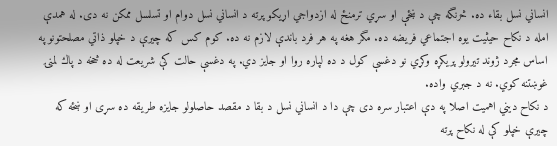انساني نسل بقاء ده. څرنگه چې د ښځې او سړي ترمنځ له ازدواجي اړيکو پرته د انساني نسل دوام او تسلسل ممکن نه دى. له همدې امله د نکاح حيثيت يوه اجتماعي فريضه ده. مگر هغه په هر فرد باندې لازم نه ده. کوم کس که چيرې د خپلو ذاتي مصلحتونو په اساس مجرد ژوند تيرولو پريکړه وکړي نو دغسې کول د ده لپاره روا او جايز دي. په دغسې حالت کې شريعت له ده څخه د پاك لمنۍ غوښتنه کوي. نه د جبري واده.
د نکاح ديني اهميت اصلا په دې اعتبار سره دى چې دا د انساني نسل د بقا د مقصد حاصلولو جايزه طريقه ده سړى او ښځه که چيرې خپلو کې له نکاح پرته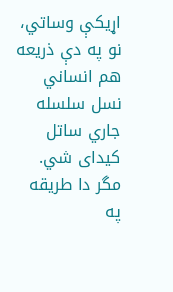اړيکې وساتي، نو په دې ذريعه هم انساني نسل سلسله جاري ساتل کيداى شي. مگر دا طريقه په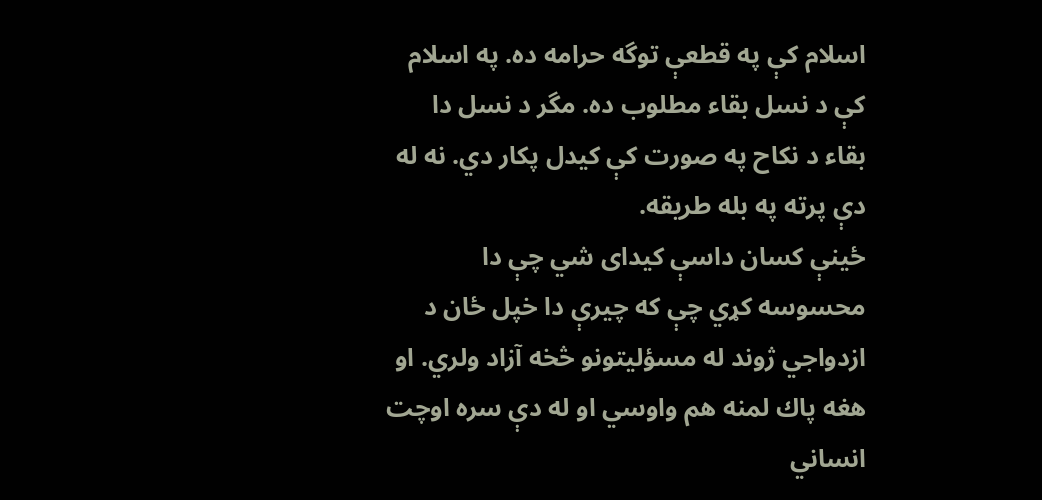اسلام کې په قطعې توگه حرامه ده. په اسلام کې د نسل بقاء مطلوب ده. مگر د نسل دا بقاء د نکاح په صورت کې کيدل پکار دي. نه له دې پرته په بله طريقه.
ځينې کسان داسې کيداى شي چې دا محسوسه کړي چې که چيرې دا خپل ځان د ازدواجي ژوند له مسؤليتونو څخه آزاد ولري. او هغه پاك لمنه هم واوسي او له دې سره اوچت انساني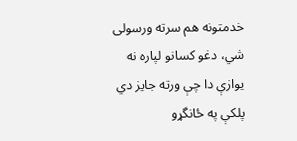خدمتونه هم سرته ورسولى شي، دغو کسانو لپاره نه يوازې دا چې ورته جايز دي پلکې په ځانگړو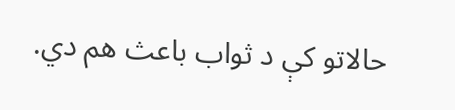حالاتو کې د ثواب باعث هم دي.